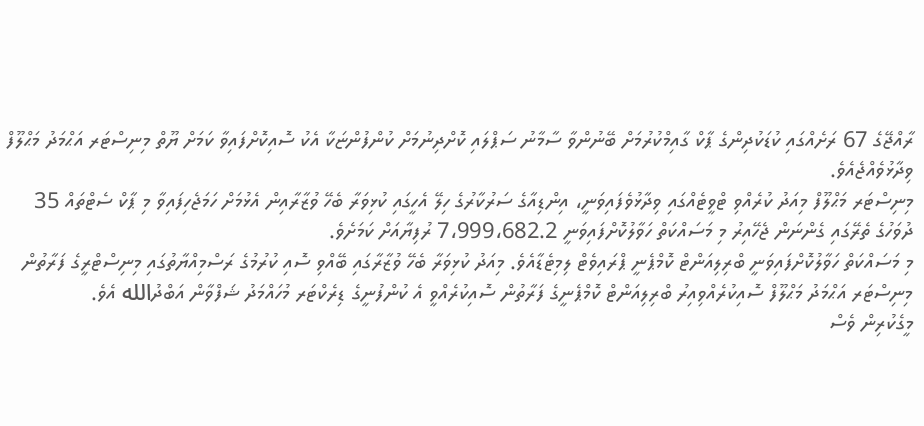ރާއްޖޭގެ 67 ރަށެއްގައި ކުޑަކުދިންގެ ޕާކް ގާއިމްކުރުމަށް ބޭނުންވާ ސާމާނު ސަޕްލައި ކޮށްދިނުމަށް ކުންފުންޏަކާ އެކު ސޮއިކޮށްފައިވާ ކަމަށް ޔޫތް މިނިސްޓަރ އަޙްމަދު މަޙްލޫފް ވިދާޅުވެއްޖެއެވެ.
މިނިސްޓަރ މަޙްލޫފް މިއަދު ކުރެއްވި ޓްވީޓެއްގައި ވިދާޅުވެފައިވަނީ، އިންޑިއާގެ ސަރުކާރުގެ ހިލޭ އެހީގައި ކުޅިވަރާ ބެހޭ ވުޒާރާއިން އެޅުމަށް ހަމަޖެހިފައިވާ މި ޕާކް ސެޓްތައް 35 ދުވަހުގެ ތެރޭގައި ގެންނަން ޖެހޭއިރު މި މަސައްކަތް ހަވާލުކޮށްފައިވަނީ 7،999،682.2 ރުފިޔާއަށް ކަމަށެވެ.
މި މަސައްކަތް ހަވާލުކޮށްފައިވަނީ ބްރިލިއަންޓް ކޮމްޕެނީ ޕްރައިވެޓް ލިމިޓެޑާއެވެ. މިއަދު ކުޅިވަރާ ބެހޭ ވުޒާރާގައި ބޭއްވި ސޮއި ކުރުމުގެ ރަސްމިއްޔާތުގައި މިނިސްޓްރީގެ ފަރާތުން މިނިސްޓަރ އަޙްމަދު މަޙްލޫފް ސޮއިކުރެއްވިއިރު ބްރިލިއަންޓް ކޮމްޕެނީގެ ފަރާތުން ސޮއިކުރެއްވީ އެ ކުންފުނީގެ ޑިރެކްޓަރ މުހައްމަދު ޝަފްވާން އަބްދުالله އެވެ.
މީގެކުރިން ވެސް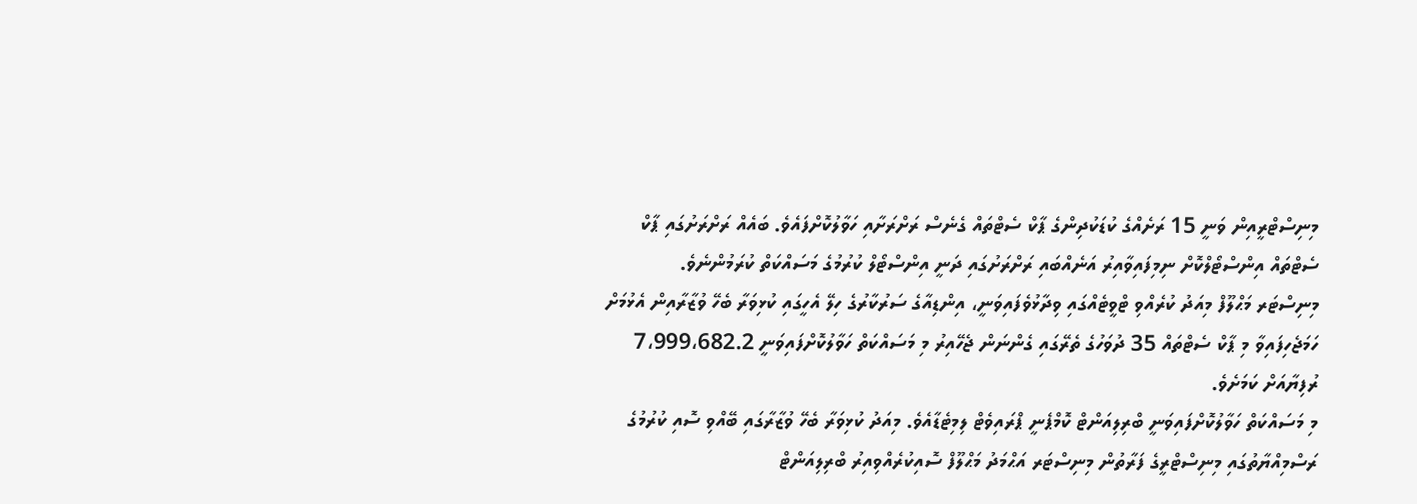މިނިސްޓްރީއިން ވަނީ 15 ރަށެއްގެ ކުޑަކުދިންގެ ޕާކް ސެޓްތައް ގެނެސް ރަށްރަށާއި ހަވާލުކޮށްފައެވެ. ބައެއް ރަށްރަށުގައި ޕާކް ސެޓްތައް އިންސްޓޯލްކޮށް ނިމިފައިވާއިރު އަނެއްބައި ރަށްރަށުގައި ދަނީ އިންސްޓޯލް ކުރުމުގެ މަސައްކަތް ކުރަމުންނެވެ.
މިނިސްޓަރ މަޙްލޫފް މިއަދު ކުރެއްވި ޓްވީޓެއްގައި ވިދާޅުވެފައިވަނީ، އިންޑިއާގެ ސަރުކާރުގެ ހިލޭ އެހީގައި ކުޅިވަރާ ބެހޭ ވުޒާރާއިން އެޅުމަށް ހަމަޖެހިފައިވާ މި ޕާކް ސެޓްތައް 35 ދުވަހުގެ ތެރޭގައި ގެންނަން ޖެހޭއިރު މި މަސައްކަތް ހަވާލުކޮށްފައިވަނީ 7،999،682.2 ރުފިޔާއަށް ކަމަށެވެ.
މި މަސައްކަތް ހަވާލުކޮށްފައިވަނީ ބްރިލިއަންޓް ކޮމްޕެނީ ޕްރައިވެޓް ލިމިޓެޑާއެވެ. މިއަދު ކުޅިވަރާ ބެހޭ ވުޒާރާގައި ބޭއްވި ސޮއި ކުރުމުގެ ރަސްމިއްޔާތުގައި މިނިސްޓްރީގެ ފަރާތުން މިނިސްޓަރ އަޙްމަދު މަޙްލޫފް ސޮއިކުރެއްވިއިރު ބްރިލިއަންޓް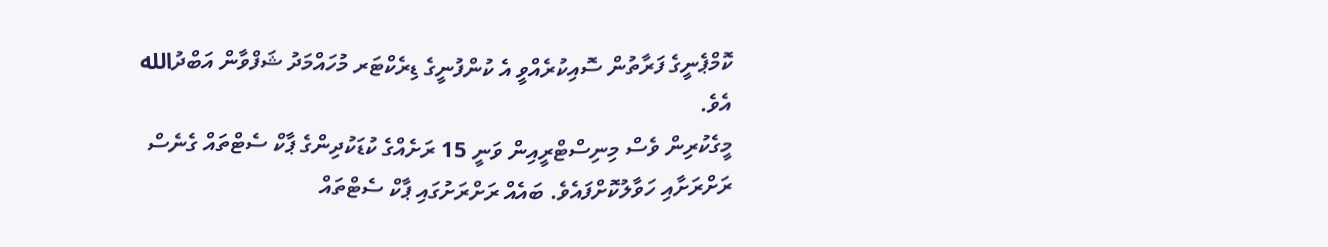ކޮމްޕެނީގެ ފަރާތުން ސޮއިކުރެއްވީ އެ ކުންފުނީގެ ޑިރެކްޓަރ މުހައްމަދު ޝަފްވާން އަބްދުالله އެވެ.
މީގެކުރިން ވެސް މިނިސްޓްރީއިން ވަނީ 15 ރަށެއްގެ ކުޑަކުދިންގެ ޕާކް ސެޓްތައް ގެނެސް ރަށްރަށާއި ހަވާލުކޮށްފައެވެ. ބައެއް ރަށްރަށުގައި ޕާކް ސެޓްތައް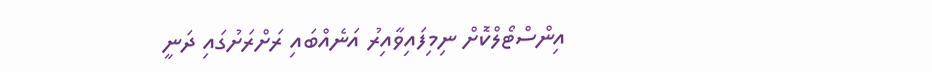އިންސްޓޯލްކޮށް ނިމިފައިވާއިރު އަނެއްބައި ރަށްރަށުގައި ދަނީ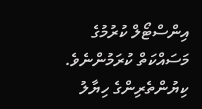އިންސްޓޯލް ކުރުމުގެ މަސައްކަތް ކުރަމުންނެވެ.
ކިޔުންތެރިންގެ ހިޔާލު